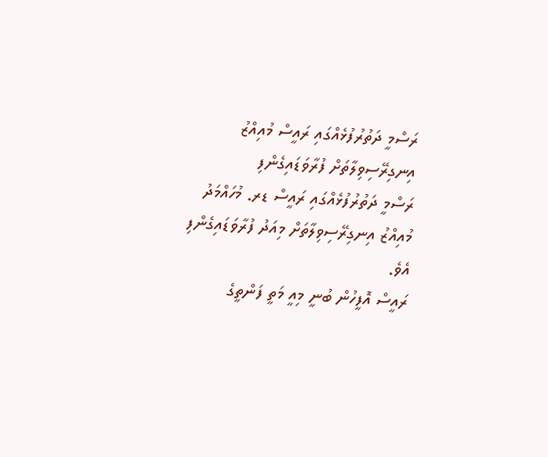ރަސްމީ ދަތުރުފުޅެއްގައި ރައީސް މުއިއްޒު އިނގިރޭސިވިލާތަށް ފުރާވަޑައިގެންފި
ރަސްމީ ދަތުރުފުޅެއްގައި ރައީސް ޑރ. މުހައްމަދު މުއިއްޒު އިނގިރޭސިވިލާތަށް މިއަދު ފުރާވަޑައިގެންފި އެވެ.
ރައީސް އޮފީހުން ބުނީ މިއީ މަތީ ފަންތީގެ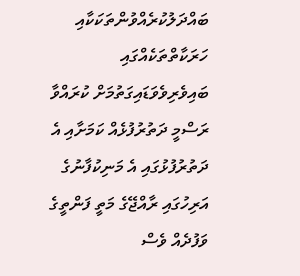ބައްދަލުކުރެއްވުންތަކަކާއި ހަރަކާތްތަކެއްގައި ބައިވެރިވެވަޑައިގަތުމަށް ކުރައްވާ ރަސްމީ ދަތުރުފުޅެއް ކަމަށާއި އެ ދަތުރުފުޅުގައި އެ މަނިކުފާނުގެ އަރިހުގައި ރާއްޖޭގެ މަތީ ފަންތީގެ ވަފުދެއް ވެސް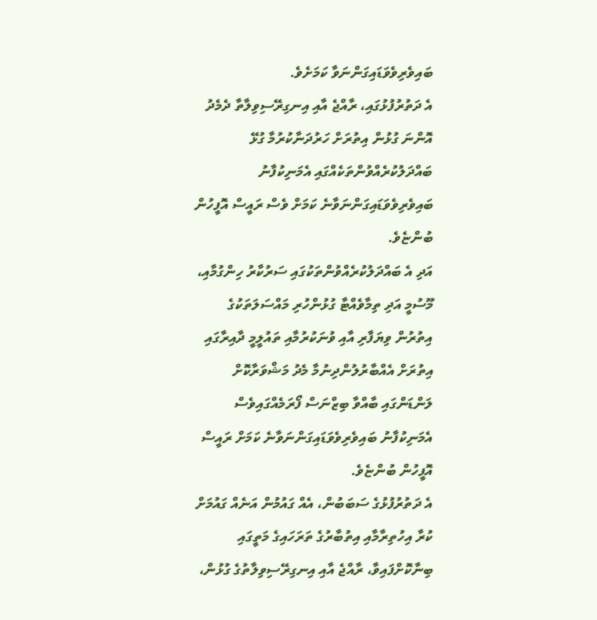ބައިވެރިވެވަޑައިގަންނަވާ ކަމަށެވެ.
އެ ދަތުރުފުޅުގައި، ރާއްޖެ އާއި އިނގިރޭސިވިލާތާ ދެމެދު އޮންނަ ގުޅުން އިތުރަށް ހަރުދަނާކުރުމާ ގުޅޭ ބައްދަލުކުރެއްވުންތަކެއްގައި އެމަނިކުފާނު ބައިވެރިވެވަޑައިގަންނަވާނެ ކަމަށް ވެސް ރައީސް އޮފީހުން ބުންޏެވެ.
އަދި އެ ބައްދަލުކުރެއްވުންތަކުގައި ސަރުކާރު ހިންގުމާއި، މޫސުމީ އަދި ތިމާވެއްޓާ ގުޅުންހުރި މައްސަލަތަކުގެ އިތުރުން ވިޔަފާރި އާއި ވުނަކުރުމާއި ތައުލީމީ ދާއިރާގައި އިތުރަށް އެއްބާރުލުންދިނުމާ މެދު މަޝްވަރާކޮށް ލަންޑަންގައި ބާއްވާ ބިޒްނަސް ފޯރަމެއްގައިވެސް އެމަނިކުފާނު ބައިވެރިވެވަޑައިގަންނަވާނެ ކަމަށް ރައީސް އޮފީހުން ބުންޏެވެ.
އެ ދަތުރުފުޅުގެ ސަބަބުން، އެއް ގައުމުން އަނެއް ގައުމަށް ކުރާ އިހުތިރާމާއި އިތުބާރުގެ ތަރަހައިގެ މަތީގައި ބިނާކޮށްފައިވާ، ރާއްޖެ އާއި އިނގިރޭސިވިލާތުގެ ގުޅުން،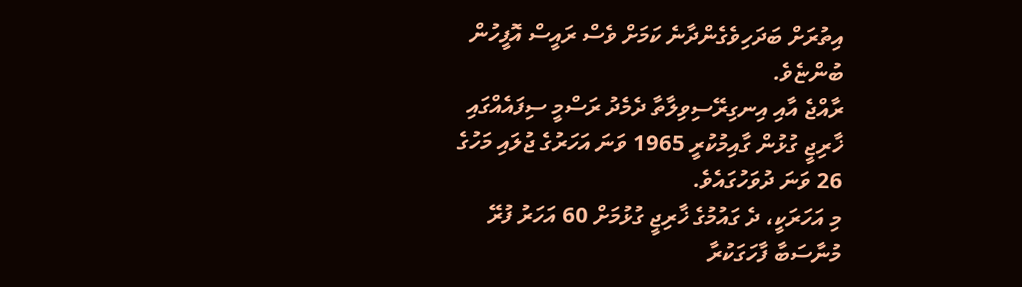އިތުރަށް ބަދަހިވެގެންދާނެ ކަމަށް ވެސް ރައީސް އޮފީހުން ބުންޏެވެ.
ރާއްޖެ އާއި އިނގިރޭސިވިލާތާ ދެމެދު ރަސްމީ ސިފައެއްގައި ޚާރިޖީ ގުޅުން ގާއިމުކުރީ 1965 ވަނަ އަހަރުގެ ޖުލައި މަހުގެ 26 ވަނަ ދުވަހުގައެވެ.
މި އަހަރަކީ، ދެ ގައުމުގެ ޚާރިޖީ ގުޅުމަށް 60 އަހަރު ފުރޭ މުނާސަބާ ފާހަގަކުރާ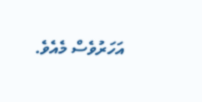އަހަރުވެސް މެއެވެ.